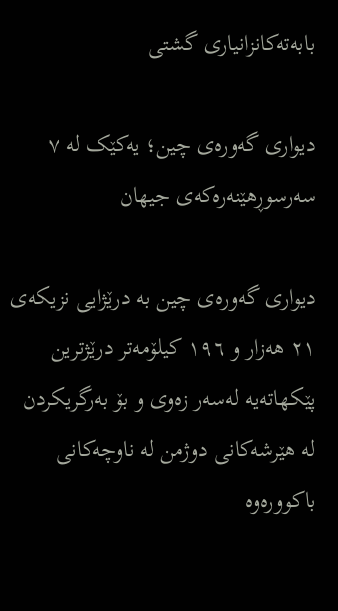بابەتەکانزانیاری گشتی

دیواری گەورەی چین؛ یەکێک لە ٧ سەرسوڕهێنەرەکەی جیهان

دیواری گەورەی چین بە درێژایی نزیکەی ٢١ هەزار و ١٩٦ کیلۆمەتر درێژترین پێکهاتەیە لەسەر زەوی و بۆ بەرگریکردن لە هێرشەکانی دوژمن لە ناوچەکانی باکوورەوە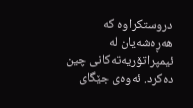دروستکراوە کە هەڕەشەیان لە ئیمپراتۆریەتەکانی چین دەکرد. ئەوەی جێگای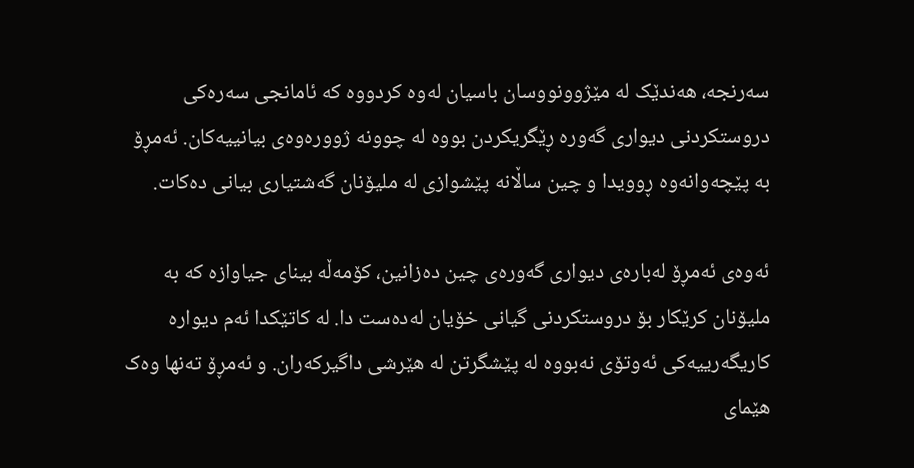سەرنجە، هەندێک لە مێژوونووسان باسیان لەوە کردووە کە ئامانجی سەرەکی دروستکردنی دیواری گەورە ڕێگریکردن بووە لە چوونە ژوورەوەی بیانییەکان. ئەمڕۆ بە پێچەوانەوە ڕوویدا و چین ساڵانە پێشوازی لە ملیۆنان گەشتیاری بیانی دەکات.

ئەوەی ئەمڕۆ لەبارەی دیواری گەورەی چین دەزانین، کۆمەڵه بینای جیاوازه که به ملیۆنان کرێکار بۆ دروستکردنی گیانی خۆیان لەدەست دا. لە کاتێکدا ئەم دیوارە کاریگەرییەکی ئەوتۆی نەبووە لە پێشگرتن لە هێرشی داگیرکەران. و ئەمڕۆ تەنها وەک هێمای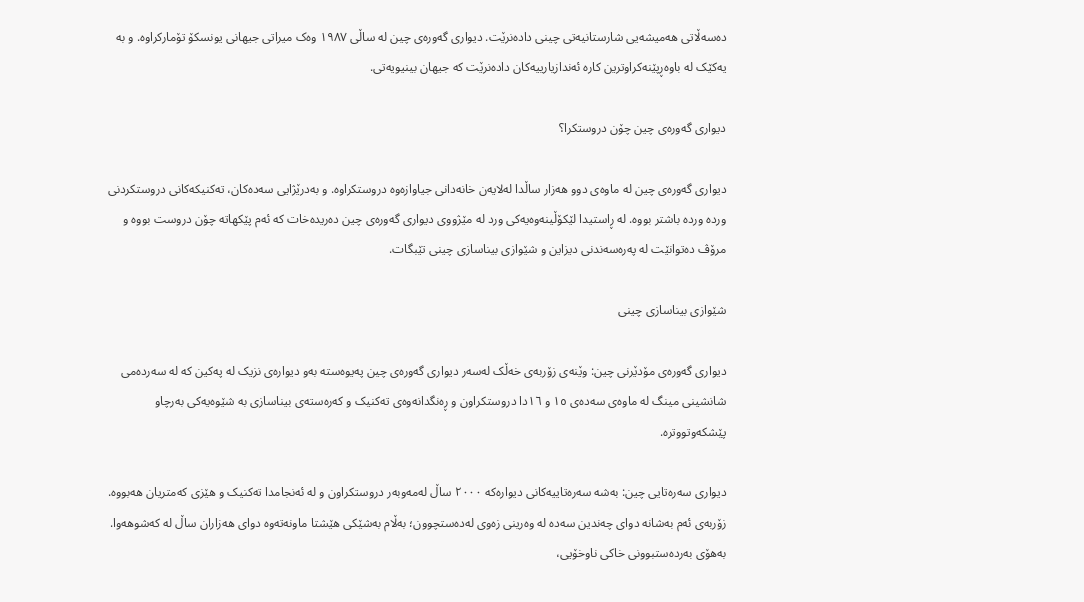دەسەڵاتی هەمیشەیی شارستانیەتی چینی دادەنرێت. دیواری گەورەی چین لە ساڵی ١٩٨٧ وەک میراتی جیهانی یونسکۆ تۆمارکراوە. و بە یەکێک لە باوەڕپێنەکراوترین کارە ئەندازیارییەکان دادەنرێت کە جیهان بینیویەتی.

دیواری گەورەی چین چۆن دروستکرا؟

دیواری گەورەی چین لە ماوەی دوو هەزار ساڵدا لەلایەن خانەدانی جیاوازەوە دروستکراوە. و بەدرێژایی سەدەکان، تەکنیکەکانی دروستکردنی وردە وردە باشتر بووە. لە ڕاستیدا لێکۆڵینەوەیەکی ورد لە مێژووی دیواری گەورەی چین دەریدەخات کە ئەم پێکهاتە چۆن دروست بووە و مرۆڤ دەتوانێت لە پەرەسەندنی دیزاین و شێوازی بیناسازی چینی تێبگات.

شێوازی بیناسازی چینی

دیواری گەورەی مۆدێرنی چین: وێنەی زۆربەی خەڵک لەسەر دیواری گەورەی چین پەیوەستە بەو دیوارەی نزیک لە پەکین کە لە سەردەمی شانشینی مینگ لە ماوەی سەدەی ١٥ و ١٦دا دروستکراون و ڕەنگدانەوەی تەکنیک و کەرەستەی بیناسازی بە شێوەیەکی بەرچاو پێشکەوتووترە.

دیواری سەرەتایی چین: بەشە سەرەتاییەکانی دیوارەکە ٢٠٠٠ ساڵ لەمەوبەر دروستکراون و لە ئەنجامدا تەکنیک و هێزی کەمتریان هەبووە. زۆربەی ئەم بەشانە دوای چەندین سەدە لە وەرینی زەوی لەدەستچوون؛ بەڵام بەشێکی هێشتا ماونەتەوە دوای هەزاران ساڵ لە کەشوهەوا. بەهۆی بەردەستبوونی خاکی ناوخۆیی،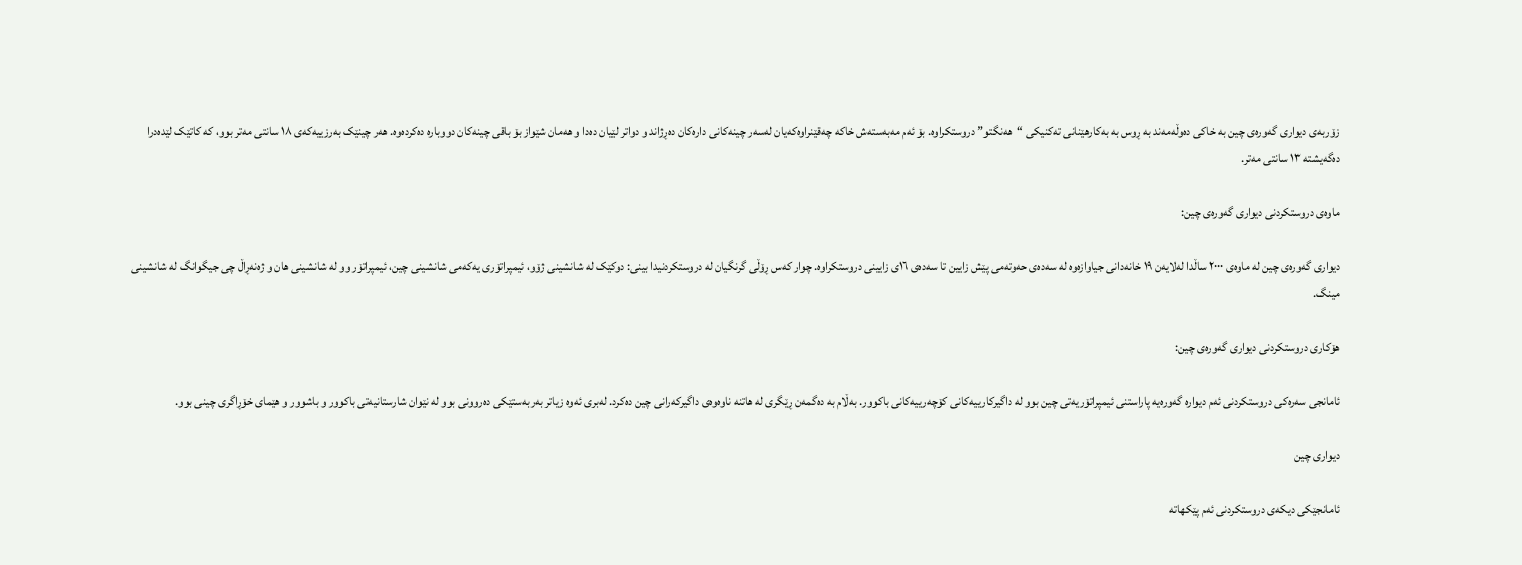زۆربەی دیواری گەورەی چین بە خاکی دەوڵەمەند بە ڕوس بە بەکارهێنانی تەکنیکی “هەنگتو” دروستکراوە. بۆ ئەم مەبەستەش خاکە چەقێنراوەکەیان لەسەر چینەکانی دارەکان دەڕژاند و دواتر لێیان دەدا و هەمان شێواز بۆ باقی چینەکان دووبارە دەکردەوە. هەر چینێک بەرزییەکەی ١٨ سانتی مەتر بوو، کە کاتێک لێدەدرا دەگەیشتە ١٣ سانتی مەتر.

ماوەی دروستکردنی دیواری گەورەی چین:

دیواری گەورەی چین لە ماوەی ٢٠٠٠ ساڵدا لەلایەن ١٩ خانەدانی جیاوازەوە لە سەدەی حەوتەمی پێش زایین تا سەدەی ١٦ی زایینی دروستکراوە. چوار کەس ڕۆڵی گرنگیان لە دروستکردنیدا بینی: دوکێک لە شانشینی ژۆو، ئیمپراتۆری یەکەمی شانشینی چین، ئیمپراتۆر وو لە شانشینی هان و ژەنەڕاڵ چی جیگوانگ لە شانشینی مینگ.

هۆکاری دروستکردنی دیواری گەورەی چین:

ئامانجی سەرەکی دروستکردنی ئەم دیوارە گەورەیە پاراستنی ئیمپراتۆریەتی چین بوو لە داگیرکارییەکانی کۆچەرییەکانی باکوور. بەڵام بە دەگمەن ڕێگری لە هاتنە ناوەوەی داگیرکەرانی چین دەکرد. لەبری ئەوە زیاتر بەربەستێکی دەروونی بوو لە نێوان شارستانیەتی باکوور و باشوور و هێمای خۆڕاگری چینی بوو.

دیواری چین

ئامانجێکی دیکەی دروستکردنی ئەم پێکهاتە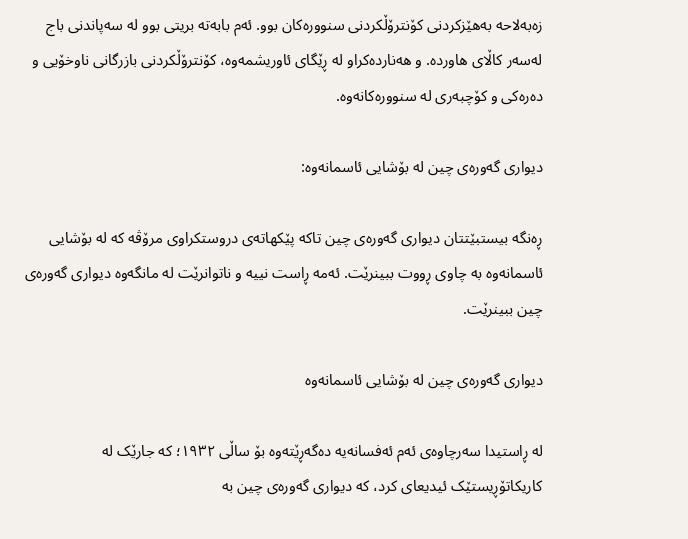زەبەلاحە بەهێزکردنی کۆنترۆڵکردنی سنوورەکان بوو. ئەم بابەتە بریتی بوو لە سەپاندنی باج لەسەر کاڵای هاوردە. و هەناردەکراو لە ڕێگای ئاوریشمەوە، کۆنترۆڵکردنی بازرگانی ناوخۆیی و دەرەکی و کۆچبەری لە سنوورەکانەوە.

دیواری گەورەی چین لە بۆشایی ئاسمانەوە:

ڕەنگە بیستبێتتان دیواری گەورەی چین تاکە پێکهاتەی دروستکراوی مرۆڤە کە لە بۆشایی ئاسمانەوە بە چاوی ڕووت ببینرێت. ئەمە ڕاست نییە و ناتوانرێت لە مانگەوە دیواری گەورەی چین ببینرێت.

دیواری گەورەی چین لە بۆشایی ئاسمانەوە

لە ڕاستیدا سەرچاوەی ئەم ئەفسانەیە دەگەڕێتەوە بۆ ساڵی ١٩٣٢؛ کە جارێک لە کاریکاتۆڕیستێک ئیدیعای کرد، کە دیواری گەورەی چین بە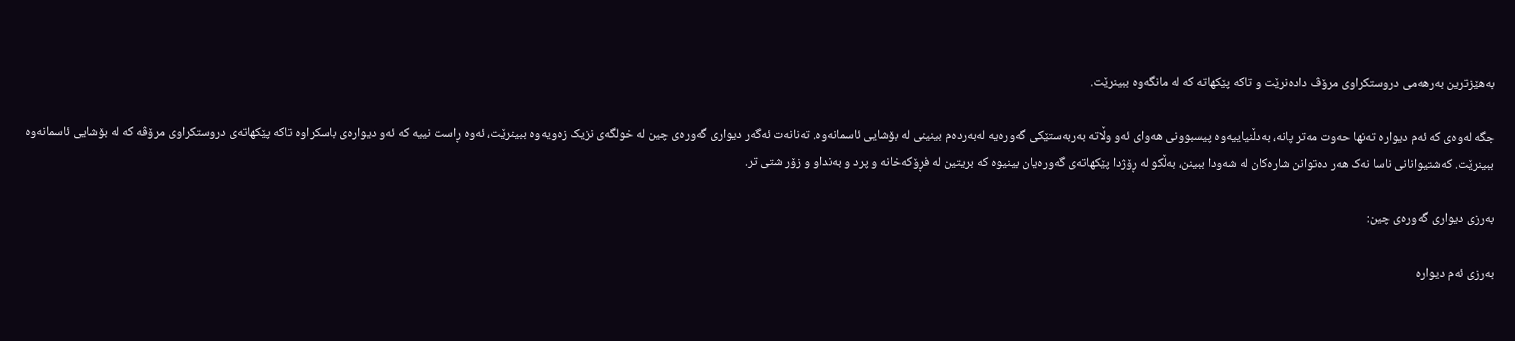بەهێزترین بەرهەمی دروستکراوی مرۆڤ دادەنرێت و تاکە پێکهاتە کە لە مانگەوە ببینرێت.

جگە لەوەی کە ئەم دیوارە تەنها حەوت مەتر پانە، بەدڵنیاییەوە پیسبوونی هەوای ئەو وڵاتە بەربەستێکی گەورەیە لەبەردەم بینینی لە بۆشایی ئاسمانەوە. تەنانەت ئەگەر دیواری گەورەی چین لە خولگەی نزیک زەویەوە ببینرێت، ئەوە ڕاست نییە کە ئەو دیوارەی باسکراوە تاکە پێکهاتەی دروستکراوی مرۆڤە کە لە بۆشایی ئاسمانەوە ببینرێت. کەشتیوانانی ناسا نەک هەر دەتوانن شارەکان لە شەودا ببینن، بەڵکو لە ڕۆژدا پێکهاتەی گەورەیان بینیوە کە بریتین لە فڕۆکەخانە و پرد و بەنداو و زۆر شتی تر.

بەرزی دیواری گەورەی چین:

بەرزی ئەم دیوارە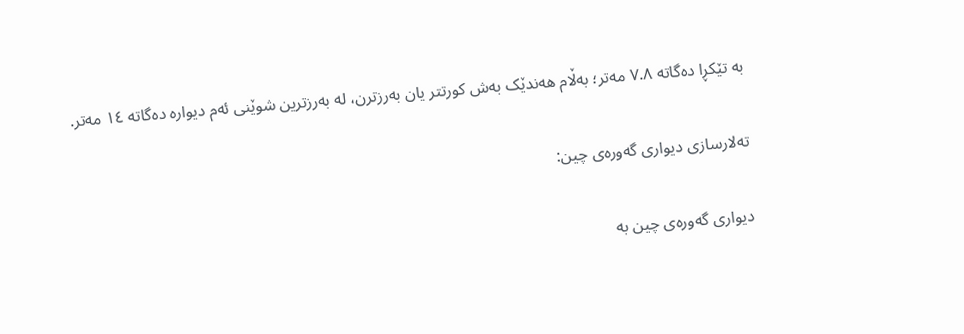بە تێکڕا دەگاتە ٧.٨ مەتر؛ بەڵام هەندێک بەش کورتتر یان بەرزترن، لە بەرزترین شوێنی ئەم دیوارە دەگاتە ١٤ مەتر.

تەلارسازی دیواری گەورەی چین:

دیواری گەورەی چین بە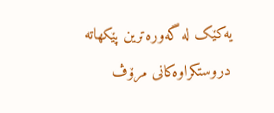یەکێک لە گەورەترین پێکهاتە دروستکراوەکانی مرۆڤ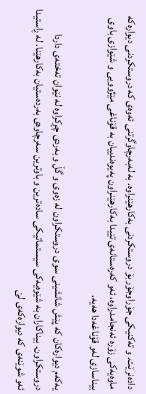دادەنرێت. و تەکنیکی جۆراوجۆر بۆ دروستکردنی بەکارهێنراوە. بە لەبەرچاوگرتنی ئەوەی کە دروستکردنی دیوارەکە ماوەیەکی زۆرە ئەنجامدراوە، ئەو کەرەستانەی تێیدا بەکارهێنراون پەیوەندییان بە قۆناغی مێژوویی و شێوازی باوی بیناسازی لەو قۆناغەدا هەیە.

یەکەم دیوارەکان کە پێش شانشینی سوی دروستکراون لە زەوی و گڵ و بەردی چڕکراوە لە نێوان تەختەی داردا دروستکراون. بیناکاران بە شێوەیەکی سیستماتیکی سادەترین و باوترین سەرچاوەی بەردەستیان بەکارهێنا. لە ڕاستیدا ئەو شوێنەی کە دیوارەکەی لێ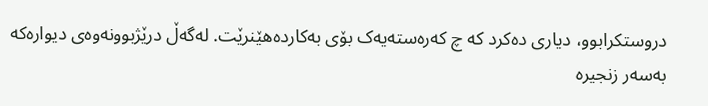دروستکرابوو، دیاری دەکرد کە چ کەرەستەیەک بۆی بەکاردەهێنرێت. لەگەڵ درێژبوونەوەی دیوارەکە بەسەر زنجیرە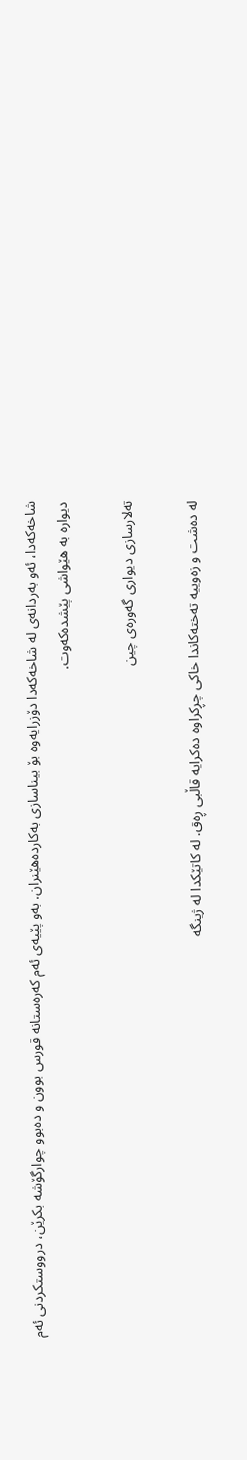شاخەکەدا، ئەو بەردانەی لە شاخەکەدا دۆزرایەوە بۆ بیناسازی بەکاردەهێنران. بەو پێیەی ئەم کەرەستانە قورس بوون و دەبوو چوارگۆشە بکرێن، درووستکردنی ئەم دیوارە بە هێواشی پێشدەکەوت.

تەلارسازی دیواری گەورەی چین

لە دەشت و زەوییە تەختەکاندا خاکی چڕکراوە دەکرایە قاڵبی ڕەق. لە کاتێکدا لە ژینگە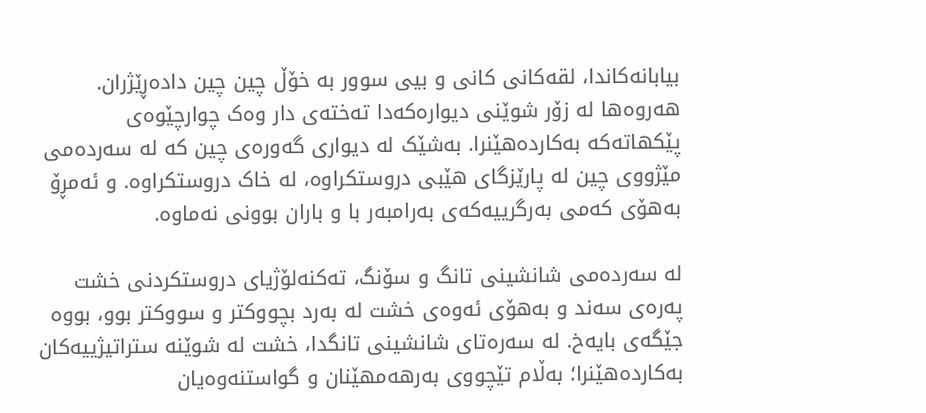بیابانەکاندا، لقەکانی کانی و بیی سوور بە خۆڵ چین چین دادەڕێژران. هەروەها لە زۆر شوێنی دیوارەکەدا تەختەی دار وەک چوارچێوەی پێکهاتەکە بەکاردەهێنرا. بەشێک لە دیواری گەورەی چین کە لە سەردەمی مێژووی چین لە پارێزگای هێبی دروستکراوە، لە خاک دروستکراوە. و ئەمڕۆ بەهۆی کەمی بەرگرییەکەی بەرامبەر با و باران بوونی نەماوە.

لە سەردەمی شانشینی تانگ و سۆنگ، تەکنەلۆژیای دروستکردنی خشت پەرەی سەند و بەهۆی ئەوەی خشت لە بەرد بچووکتر و سووکتر بوو، بووە جێگەی بایەخ. لە سەرەتای شانشینی تانگدا، خشت لە شوێنە ستراتیژییەکان بەکاردەهێنرا؛ بەڵام تێچووی بەرهەمهێنان و گواستنەوەیان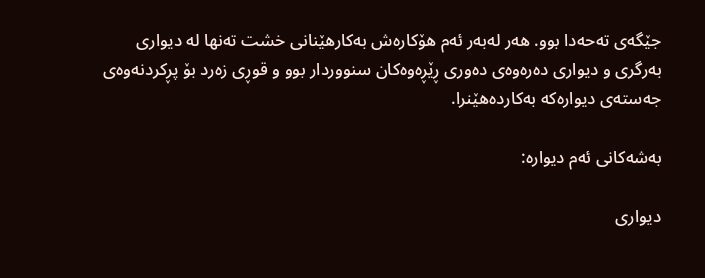جێگەی تەحەدا بوو. هەر لەبەر ئەم هۆکارەش بەکارهێنانی خشت تەنها لە دیواری بەرگری و دیواری دەرەوەی دەوری ڕێڕەوەکان سنووردار بوو و قوڕی زەرد بۆ پڕکردنەوەی جەستەی دیوارەکە بەکاردەهێنرا.

بەشەکانی ئەم دیوارە:

دیواری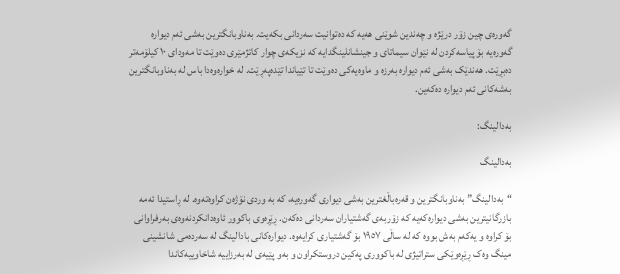گەورەی چین زۆر درێژە و چەندین شوێنی هەیە کە دەتوانیت سەردانی بکەیت. بەناوبانگترین بەشی ئەم دیوارە گەورەیە بۆ پیاسەکردن لە نێوان سیماتای و جینشانلینگدایە کە نزیکەی چوار کاتژمێری دەوێت تا مەودای ١٠ کیلۆمەتر دەبڕێت. هەندێک بەشی ئەم دیوارە بەرزە و ماوەیەکی دەوێت تا تێیاندا تێدەپەڕێت. لە خوارەوەدا باس لە بەناوبانگترین بەشەکانی ئەم دیوارە دەکەین.

بەدالینگ:

بەدالینگ

“بەدالینگ” بەناوبانگترین و قەرەباڵغترین بەشی دیواری گەورەیە، کە بە وردی نۆژەن کراوەتەوە. لە ڕاستیدا ئەمە بازرگانیترین بەشی دیوارەکەیە کە زۆربەی گەشتیاران سەردانی دەکەن. ڕێڕەوی باکوور ئاوەدانکردنەوەی بەرفراوانی بۆ کراوە و یەکەم بەش بووە کە لە ساڵی ١٩٥٧ بۆ گەشتیاری کرایەوە. دیوارەکانی بادالینگ لە سەردەمی شانشینی مینگ وەک ڕێڕەوێکی ستراتیژی لە باکووری پەکین دروستکراون و بەو پێیەی لە بەرزاییە شاخاوییەکاندا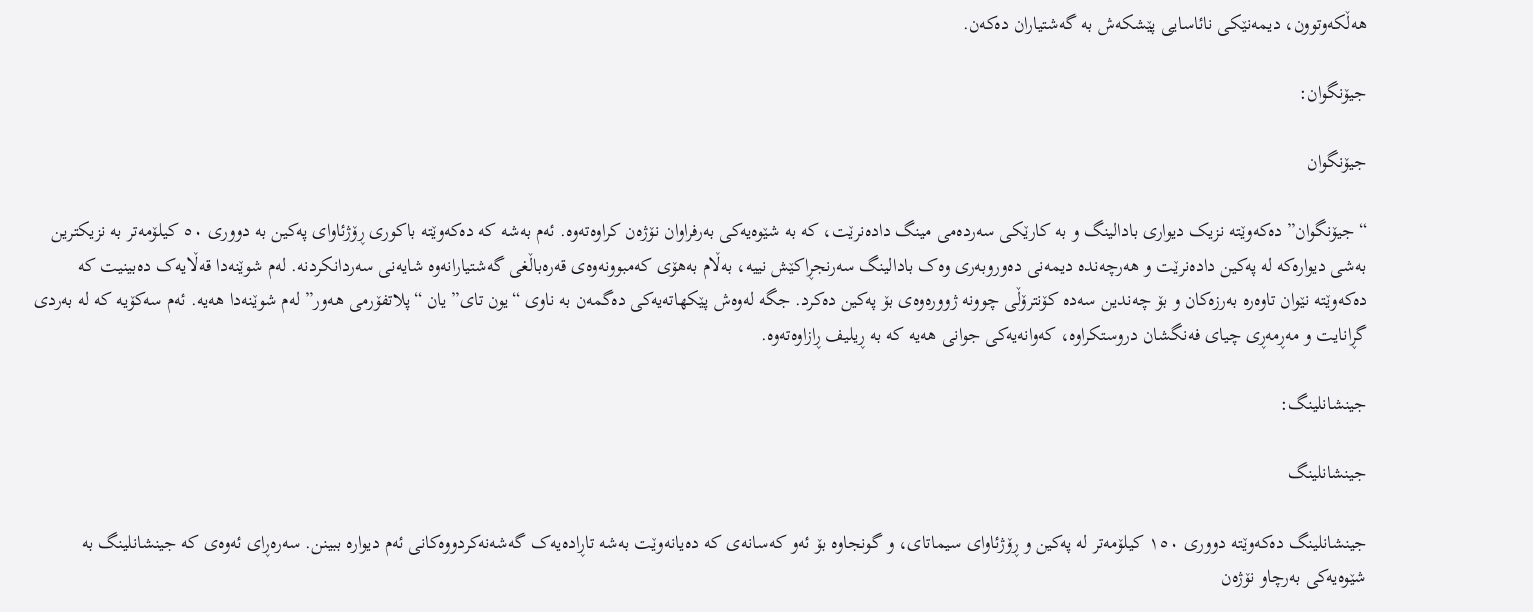هەڵکەوتوون، دیمەنێکی نائاسایی پێشکەش بە گەشتیاران دەکەن.

جیۆنگوان:

جیۆنگوان

“جیۆنگوان” دەکەوێتە نزیک دیواری بادالینگ و بە کارێکی سەردەمی مینگ دادەنرێت، کە بە شێوەیەکی بەرفراوان نۆژەن کراوەتەوە. ئەم بەشە کە دەکەوێتە باکوری ڕۆژئاوای پەکین بە دووری ٥٠ کیلۆمەتر بە نزیکترین بەشی دیوارەکە لە پەکین دادەنرێت و هەرچەندە دیمەنی دەوروبەری وەک بادالینگ سەرنجڕاکێش نییە، بەڵام بەهۆی کەمبوونەوەی قەرەباڵغی گەشتیارانەوە شایەنی سەردانکردنە. لەم شوێنەدا قەڵایەک دەبینیت کە دەکەوێتە نێوان تاوەرە بەرزەکان و بۆ چەندین سەدە کۆنترۆڵی چوونە ژوورەوەی بۆ پەکین دەکرد. جگە لەوەش پێکهاتەیەکی دەگمەن بە ناوی “یون تای” یان “پلاتفۆرمی هەور” لەم شوێنەدا هەیە. ئەم سەکۆیە کە لە بەردی گڕانایت و مەڕمەڕی چیای فەنگشان دروستکراوە، کەوانەیەکی جوانی هەیە کە بە ڕیلیف ڕازاوەتەوە.

جینشانلینگ:

جینشانلینگ

جینشانلینگ دەکەوێتە دووری ١٥٠ کیلۆمەتر لە پەکین و ڕۆژئاوای سیماتای، و گونجاوە بۆ ئەو کەسانەی کە دەیانەوێت بەشە تاڕادەیەک گەشەنەکردووەکانی ئەم دیوارە ببینن. سەرەڕای ئەوەی کە جینشانلینگ بە شێوەیەکی بەرچاو نۆژەن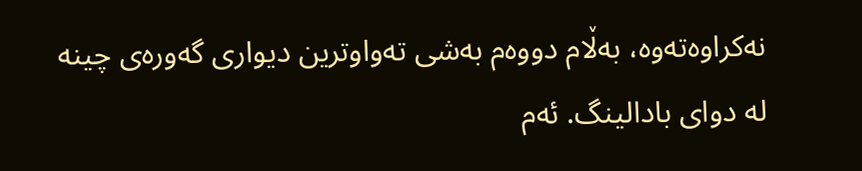نەکراوەتەوە، بەڵام دووەم بەشی تەواوترین دیواری گەورەی چینە لە دوای بادالینگ. ئەم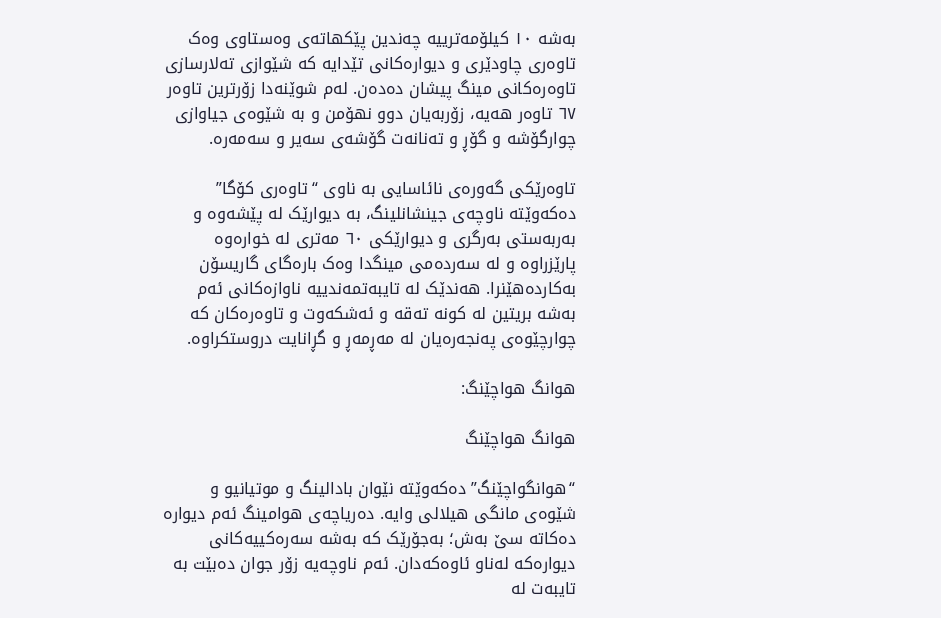بەشە ١٠ کیلۆمەترییە چەندین پێکهاتەی وەستاوی وەک تاوەری چاودێری و دیوارەکانی تێدایە کە شێوازی تەلارسازی تاوەرەکانی مینگ پیشان دەدەن. لەم شوێنەدا زۆرترین تاوەر ٦٧ تاوەر هەیە، زۆربەیان دوو نهۆمن و بە شێوەی جیاوازی چوارگۆشە و گۆڕ و تەنانەت گۆشەی سەیر و سەمەرە.

تاوەرێکی گەورەی نائاسایی بە ناوی “تاوەری کۆگا” دەکەوێتە ناوچەی جینشانلینگ، بە دیوارێک لە پێشەوە و بەربەستی بەرگری و دیوارێکی ٦٠ مەتری لە خوارەوە پارێزراوە و لە سەردەمی مینگدا وەک بارەگای گاریسۆن بەکاردەهێنرا. هەندێک لە تایبەتمەندییە ناوازەکانی ئەم بەشە بریتین لە کونە تەقە و ئەشکەوت و تاوەرەکان کە چوارچێوەی پەنجەرەیان لە مەڕمەڕ و گڕانایت دروستکراوە.

هوانگ هواچێنگ:

هوانگ هواچێنگ

“هوانگواچێنگ” دەکەوێتە نێوان بادالینگ و موتیانیو و شێوەی مانگی هیلالی وایە. دەریاچەی هوامینگ ئەم دیوارە دەکاتە سێ بەش؛ بەجۆرێک کە بەشە سەرەکییەکانی دیوارەکە لەناو ئاوەکەدان. ئەم ناوچەیە زۆر جوان دەبێت بە تایبەت لە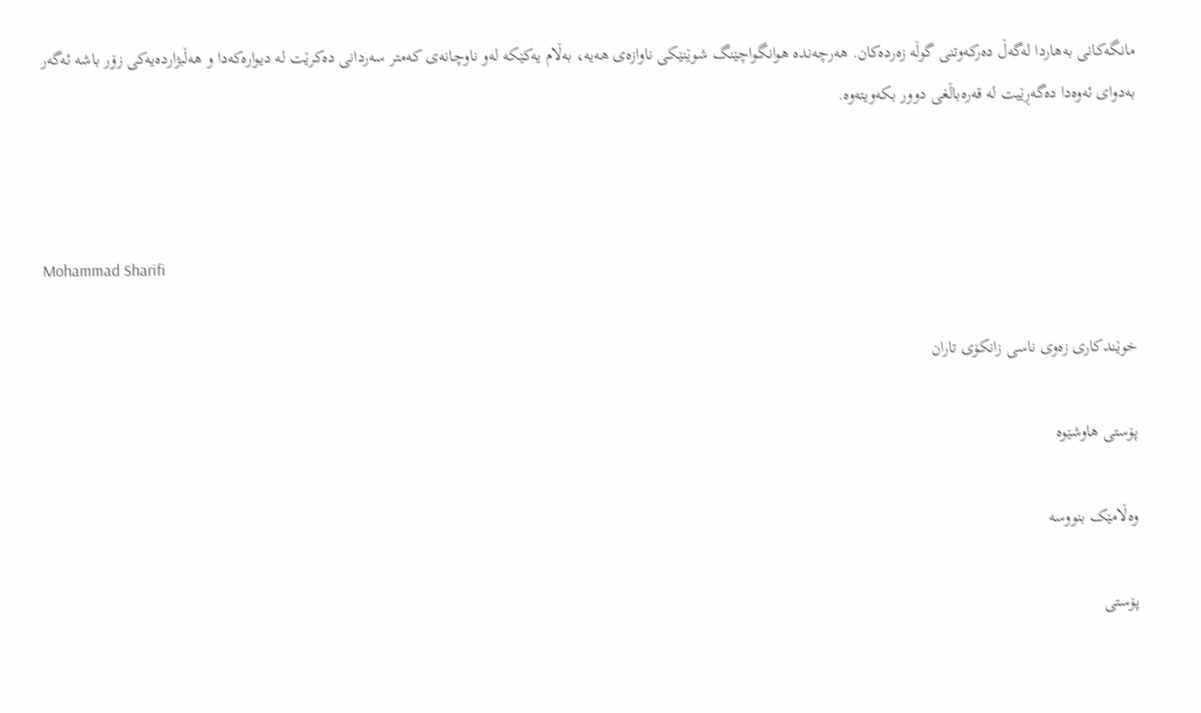مانگەکانی بەهاردا لەگەڵ دەرکەوتنی گوڵە زەردەکان. هەرچەندە هوانگواچێنگ شوێنێکی ناوازەی هەیە، بەڵام یەکێکە لەو ناوچانەی کەمتر سەردانی دەکرێت لە دیوارەکەدا و هەڵبژاردەیەکی زۆر باشە ئەگەر بەدوای ئەوەدا دەگەڕێیت لە قەرەباڵغی دوور بکەویتەوە.



Mohammad Sharifi

خوێندکاری زەوی ناسی زانکۆی تاران

پۆستی هاوشێوە

وەڵامێک بنووسە

پۆستی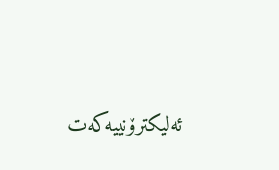ئەلیکترۆنییەکەت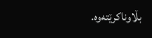بڵاوناکرێتەوە.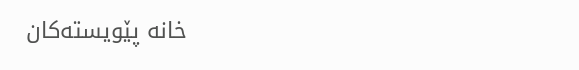خانە پێویستەکان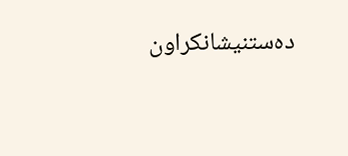دەستنیشانکراون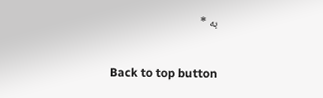بە *

Back to top button